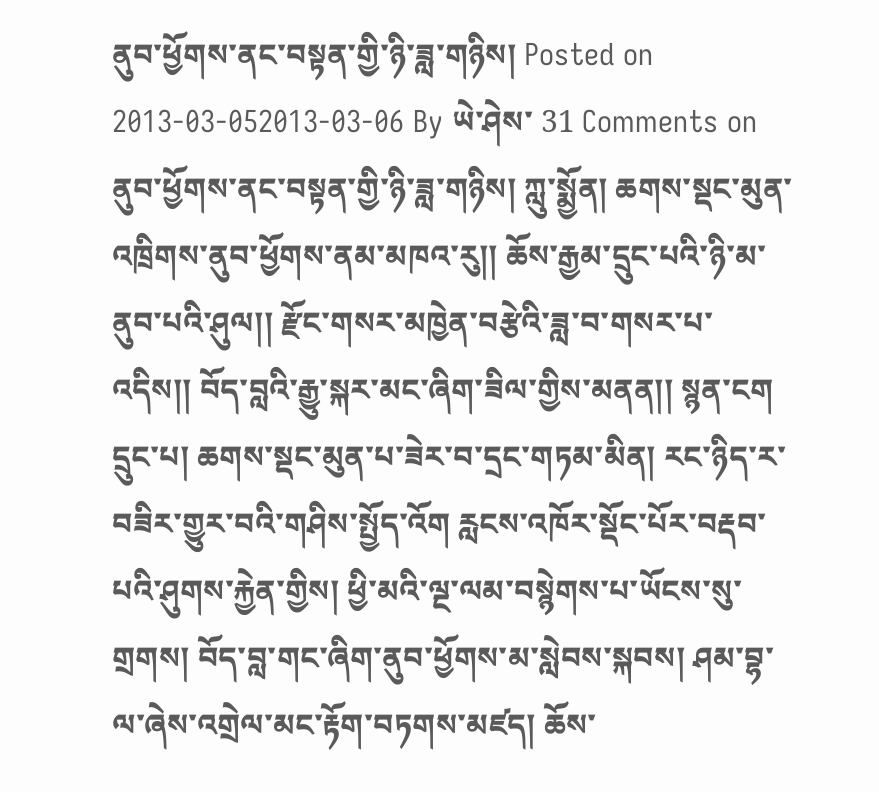ནུབ་ཕྱོགས་ནང་བསྟན་གྱི་ཉི་ཟླ་གཉིས། Posted on 2013-03-052013-03-06 By ཡེ་ཤེས་ 31 Comments on ནུབ་ཕྱོགས་ནང་བསྟན་གྱི་ཉི་ཟླ་གཉིས། ཀླུ་སྨྱོན། ཆགས་སྡང་མུན་འཁྲིགས་ནུབ་ཕྱོགས་ནམ་མཁའ་རུ།། ཆོས་རྒྱམ་དྲུང་པའི་ཉི་མ་ནུབ་པའི་ཤུལ།། རྫོང་གསར་མཁྱེན་བརྩེའི་ཟླ་བ་གསར་པ་འདིས།། བོད་བླའི་རྒྱུ་སྐར་མང་ཞིག་ཟིལ་གྱིས་མནན།། སྙན་ངག
དྲུང་པ། ཆགས་སྡང་མུན་པ་ཟེར་བ་དྲང་གཏམ་མིན། རང་ཉིད་ར་བཟིར་གྱུར་བའི་གཤིས་སྤྱོད་འོག རླངས་འཁོར་སྡོང་པོར་བརྡབ་པའི་ཤུགས་རྐྱེན་གྱིས། ཕྱི་མའི་ལྔ་ལམ་བསྙེགས་པ་ཡོངས་སུ་གྲགས། བོད་བླ་གང་ཞིག་ནུབ་ཕྱོགས་མ་སླེབས་སྐབས། ཤམ་བྷ་ལ་ཞེས་འགྲེལ་མང་རྟོག་བཏགས་མཛད། ཆོས་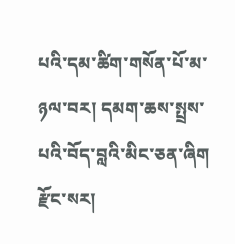པའི་དམ་ཚིག་གསོན་པོ་མ་ཉལ་བར། དམག་ཆས་སྤྲས་པའི་བོད་བླའི་མིང་ཅན་ཞིག རྫོང་སར།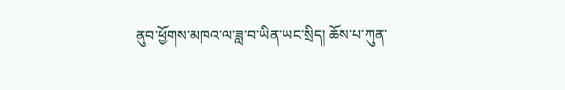ནུབ་ཕྱོགས་མཁའ་ལ་ཟླ་བ་ཡིན་ཡང་སྲིད། ཆོས་པ་ཀུན་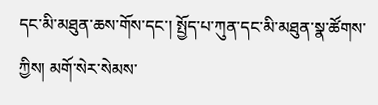དང་མི་མཐུན་ཆས་གོས་དང་། སྤྱོད་པ་ཀུན་དང་མི་མཐུན་སྣ་ཚོགས་ཀྱིས། མགོ་སེར་སེམས་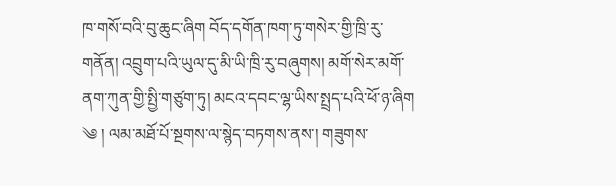ཁ་གསོ་བའི་བུ་ཆུང་ཞིག བོད་དགོན་ཁག་ཏུ་གསེར་གྱི་ཁྲི་རུ་གནོན། འབྲུག་པའི་ཡུལ་དུ་མི་ཡི་ཁྲི་རུ་བཞུགས། མགོ་སེར་མགོ་ནག་ཀུན་གྱི་སྤྱི་གཙུག་ཏུ། མངའ་དབང་ལྷ་ཡིས་སྤྲད་པའི་ཕོ་ཉ་ཞིག
༄ ། ལམ་མཐོ་པོ་སྔགས་ལ་སྙེད་བཏགས་ནས་། གཟུགས་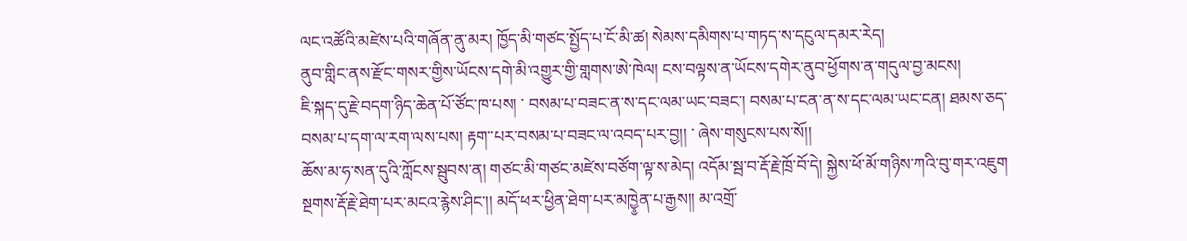ལང་འཚོའི་མཛེས་པའི་གཞོན་ནུ་མར། ཁྱོད་མི་གཙང་སྤྱོད་པ་ངོ་མི་ཚ། སེམས་དམིགས་པ་གཏད་ས་དངུལ་དམར་རེད།
ནུབ་གླིང་ནས་རྫོང་གསར་གྱིས་ཡོངས་དགེ་མི་འགྱུར་གྱི་གླགས་ཨེ་ཁེལ། ངས་བལྟས་ན་ཡོངས་དགེར་ནུབ་ཕྱོགས་ན་གདུལ་བྱ་མངས།
ཇི་སྐད་དུ་རྗེ་བདག་ཉིད་ཆེན་པོ་ཙོང་ཁ་པས། ་ བསམ་པ་བཟང་ན་ས་དང་ལམ་ཡང་བཟང་། བསམ་པ་ངན་ན་ས་དང་ལམ་ཡང་ངན། ཐམས་ཅད་བསམ་པ་དག་ལ་རག་ལས་པས། རྟག་་པར་བསམ་པ་བཟང་ལ་འབད་པར་བྱ།། ་ ཞེས་གསུངས་པས་སོ།།
ཆོས་མ་ཧ་སན་དུའི་ཀློངས་སྦུབས་ན། གཙང་མི་གཙང་མཛེས་བཙོག་ལྟ་ས་མེད། འདོམ་སྦ་བ་རྡོ་རྗེ་ཁྲོ་བོ་དེ། སྐྱེས་ཕོ་མོ་གཉིས་ཀའི་བུ་གར་འཇུག
སྔགས་རྡོ་རྗེ་ཐེག་པར་མངའ་རྙེས་ཤིང་།། མདོ་ཕར་ཕྱིན་ཐེག་པར་མཁྱེ༵ན་པ་རྒྱས།། མ་འགྲོ་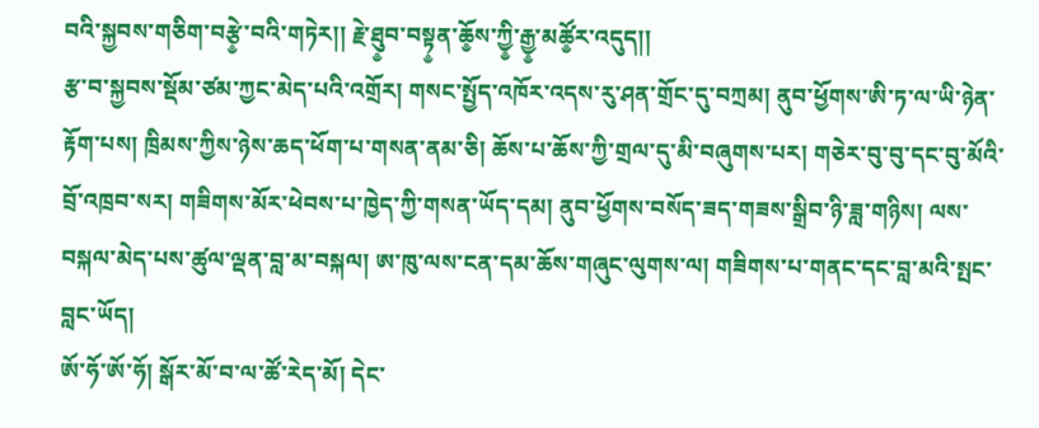བའི་སྐྱབས་གཅིག་བརྩེ༵་བའི་གཏེར།། རྗེ་ཐུ༵བ་བསྟ༵ན་ཆོ༵ས་ཀྱི༵་རྒྱ༵་མཚོ༵ར་འདུད།།
རྩ་བ་སྐྱབས་སྡོམ་ཙམ་ཀྱང་མེད་པའི་འགྲོར། གསང་སྤྱོད་འཁོར་འདས་རུ་ཤན་གྲོང་དུ་བཀྲམ། ནུབ་ཕྱོགས་ཨི་ཏ་ལ་ཡི་ཉེན་རྟོག་པས། ཁྲིམས་ཀྱིས་ཉེས་ཆད་ཕོག་པ་གསན་ནམ་ཅི། ཆོས་པ་ཆོས་ཀྱི་གྲལ་དུ་མི་བཞུགས་པར། གཅེར་བུ་བུ་དང་བུ་མོའི་བྲོ་འཁྲབ་སར། གཟིགས་མོར་ཕེབས་པ་ཁྱེད་ཀྱི་གསན་ཡོད་དམ། ནུབ་ཕྱོགས་བསོད་ཟད་གཟས་སྒྲིབ་ཉི་ཟླ་གཉིས། ལས་བསྐལ་མེད་པས་ཚུལ་ལྡན་བླ་མ་བསྐལ། ཨ་ཁུ་ལས་ངན་དམ་ཆོས་གཞུང་ལུགས་ལ། གཟིགས་པ་གནང་དང་བླ་མའི་སྤང་བླང་ཡོད།
ཨོ་ཧོ་ཨོ་ཧོ། སྒོར་མོ་བ་ལ་ཚོ་རེད་མོ། དེང་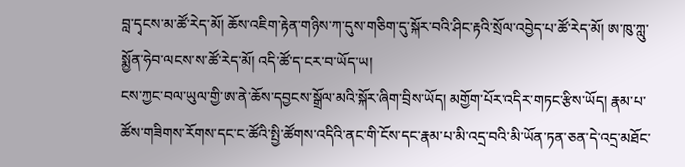བླ་དྭངས་མ་ཚོ་རེད་མོ། ཆོས་འཇིག་རྟེན་གཉིས་ཀ་དུས་གཅིག་དུ་སྐོར་བའི་ཤིང་རྟའི་སྲོལ་འབྱེད་པ་ཚོ་རེད་མོ། ཨ་ཁུ་ཀླུ་སྨྱོན་ཧེབ་ལངས་ས་ཚོ་རེད་མོ། འདི་ཚོ་ད་ངར་བ་ཡོད་ཡ།
ངས་ཀྱང་བལ་ཡུལ་གྱི་ཨ་ནེ་ཆོས་དབྱངས་སྒྲོལ་མའི་སྐོར་ཞིག་བྲིས་ཡོད། མགྱོག་པོར་འདིར་གཏང་རྩིས་ཡོད། རྣམ་པ་ཚོས་གཟིགས་རོགས་དང་ང་ཚོའི་སྤྱི་ཚོགས་འདིའི་ནང་གི་ངོས་དང་རྣམ་པ་མི་འདྲ་བའི་མི་ཡོན་ཏན་ཅན་དེ་འདྲ་མཐོང་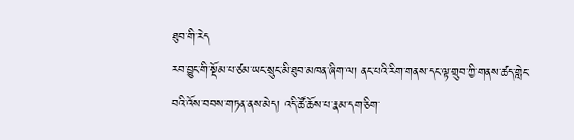ཐུབ་གི་རེད
རབ་བྱུང་གི་སྡོམ་པ་ཙམ་ཡང་སྲུང་མི་ཐུབ་མཁན་ཞིག་ལ། ནང་པའི་རིག་གནས་དང་ལྟ་གྲུབ་ཀྱི་གནས་ཚད་གླེང་བའི་འོས་བབས་གཏན་ནས་མེད། འདི་ཚོ་ཆོས་པ་རྣམ་དག་ཅིག་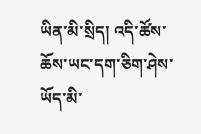ཡིན་མི་སྲིད། འདི་ཚོས་ཆོས་ཡང་དག་ཅིག་ཤེས་ཡོད་མི་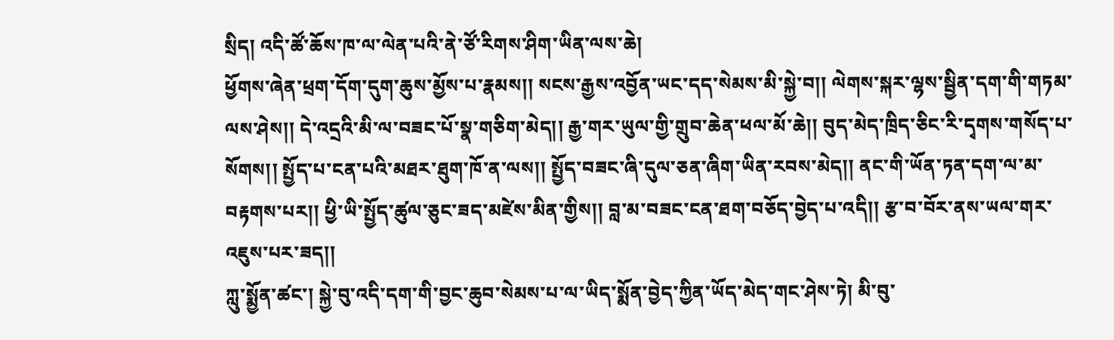སྲིད། འདི་ཚོ་ཆོས་ཁ་ལ་ལེན་པའི་ནེ་ཙོ་རིགས་ཤིག་ཡིན་ལས་ཆེ།
ཕྱོགས་ཞེན་ཕྲག་དོག་དུག་ཆུས་མྱོས་པ་རྣམས།། སངས་རྒྱས་འབྱོན་ཡང་དད་སེམས་མི་སྐྱེ་བ།། ལེགས་སྐར་ལྷས་སྦྱིན་དག་གི་གཏམ་ལས་ཤེས།། དེ་འདྲའི་མི་ལ་བཟང་པོ་སྣ་གཅིག་མེད།། རྒྱ་གར་ཡུལ་གྱི་གྲུབ་ཆེན་ཕལ་མོ་ཆེ།། བུད་མེད་ཁྲིད་ཅིང་རི་དྭགས་གསོད་པ་སོགས།། སྤྱོད་པ་ངན་པའི་མཐར་ཐུག་ཁོ་ན་ལས།། སྤྱོད་བཟང་ཞི་དུལ་ཅན་ཞིག་ཡིན་རབས་མེད།། ནང་གི་ཡོན་ཏན་དག་ལ་མ་བརྟགས་པར།། ཕྱི་ཡི་སྤྱོད་ཚུལ་ཅུང་ཟད་མཛེས་མིན་གྱིས།། བླ་མ་བཟང་ངན་ཐག་བཅོད་བྱེད་པ་འདི།། རྩ་བ་བོར་ནས་ཡལ་གར་འཇུས་པར་ཟད།།
ཀླུ་སྨྱོན་ཚང་། སྐྱེ་བུ་འདི་དག་གི་བྱང་ཆུབ་སེམས་པ་ལ་ཡིད་སྨོན་བྱེད་ཀྱིན་ཡོད་མེད་གང་ཤེས་ཏེ། མི་བུ་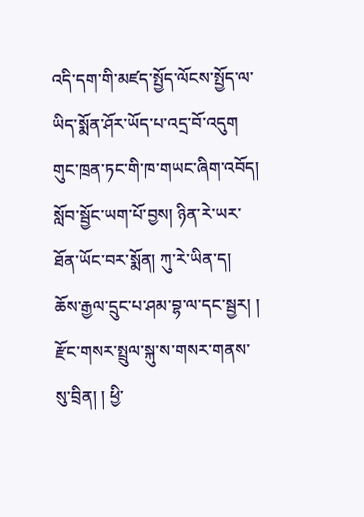འདི་དག་གི་མཛད་སྤྱོད་ལོངས་སྤྱོད་ལ་ཡིད་སྨོན་ཤོར་ཡོད་པ་འདྲ་བོ་འདུག གུང་ཁྲན་ཏང་གི་ཁ་གཡང་ཞིག་འབོད། སློབ་སྦྱོང་ཡག་པོ་བྱས། ཉིན་རེ་ཡར་ཐོན་ཡོང་བར་སྨོན། ཀུ་རེ་ཡིན་ད།
ཆོས་རྒྱལ་དྲུང་པ་ཤམ་བྷ་ལ་དང་སྦྱར། ། རྫོང་གསར་སྤྲུལ་སྐུ་ས་གསར་གནས་སུ་བྲིན། ། ཕྱི་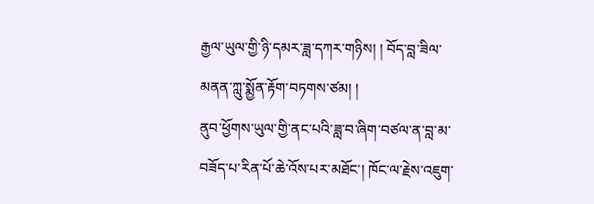རྒྱལ་ཡུལ་གྱི་ཉི་དམར་ཟླ་དཀར་གཉིས། ། བོད་བླ་ཟིལ་མནན་ཀླུ་སྨྱོན་རྟོག་བཏགས་ཙམ། །
ནུབ་ཕྱོགས་ཡུལ་གྱི་ནང་པའི་ཟླ་བ་ཞིག་བཙལ་ན་བླ་མ་བཟོད་པ་རིན་པོ་ཆེ་འོས་པར་མཐོང་། ཁོང་ལ་རྗེས་འཇུག་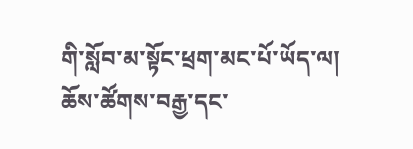གི་སློབ་མ་སྟོང་ཕྲག་མང་པོ་ཡོད་ལ། ཆོས་ཚོགས་བརྒྱ་དང་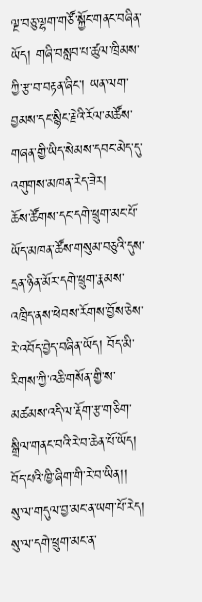ལྔ་བཅུ་ལྷག་གཙོ་སྐྱོང་གནང་བཞིན་ཡོད། གཞི་བསླབ་པ་ཚུལ་ཁྲིམས་ཀྱི་རྩ་བ་བརྟན་ཞིང་། ཡན་ལག་བྱམས་དང་སྙིང་རྗེའི་རོལ་མཚོས་གཞན་གྱི་ཡིད་སེམས་དབང་མེད་དུ་འགུགས་མཁན་རེད་ཟེར།
ཆོས་ཚོགས་དང་དགེ་ཕྲུག་མང་པོ་ཡོད་མཁན་ཚོས་གསུམ་བཅུའི་དུས་དྲན་ཉིན་མོར་དགེ་ཕྲུག་རྣམས་འཁྲིད་ནས་ཕེབས་རོགས་བྱོས་ཅེས་རེ་འབོད་བྱེད་བཞིན་ཡོད། བོད་མི་རིགས་ཀྱི་འཆི་གསོན་གྱི་ས་མཚམས་འདི་ལ་རྡོག་རྩ་གཅིག་སྒྲིལ་གནང་བའི་རེ་བ་ཆེན་པོ་ཡོད། བོད་པའི་ཁྱི་ཞིག་གི་རེ་བ་ཡིན།།
སུ་ལ་གདུལ་བྱ་མང་ན་ཡག་པོ་རེད། སུ་ལ་དགེ་ཕྲུག་མང་ན་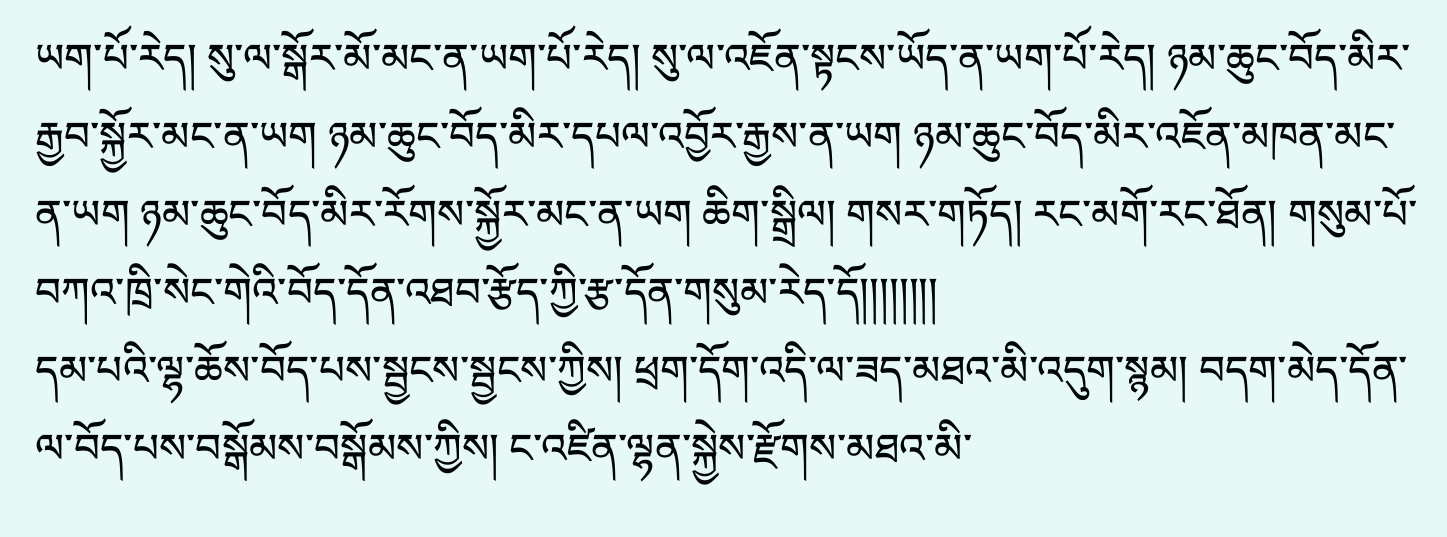ཡག་པོ་རེད། སུ་ལ་སྒོར་མོ་མང་ན་ཡག་པོ་རེད། སུ་ལ་འཇོན་སྟངས་ཡོད་ན་ཡག་པོ་རེད། ཉམ་ཆུང་བོད་མིར་རྒྱབ་སྐྱོར་མང་ན་ཡག ཉམ་ཆུང་བོད་མིར་དཔལ་འབྱོར་རྒྱས་ན་ཡག ཉམ་ཆུང་བོད་མིར་འཇོན་མཁན་མང་ན་ཡག ཉམ་ཆུང་བོད་མིར་རོགས་སྐྱོར་མང་ན་ཡག ཆིག་སྒྲིལ། གསར་གཏོད། རང་མགོ་རང་ཐོན། གསུམ་པོ་བཀའ་ཁྲི་སེང་གེའི་བོད་དོན་འཐབ་རྩོད་ཀྱི་རྩ་དོན་གསུམ་རེད་དོ།།།།།།།།
དམ་པའི་ལྷ་ཆོས་བོད་པས་སྦྱངས་སྦྱངས་ཀྱིས། ཕྲག་དོག་འདི་ལ་ཟད་མཐའ་མི་འདུག་སྙམ། བདག་མེད་དོན་ལ་བོད་པས་བསྒོམས་བསྒོམས་ཀྱིས། ང་འཛིན་ལྷན་སྐྱེས་རྫོགས་མཐའ་མི་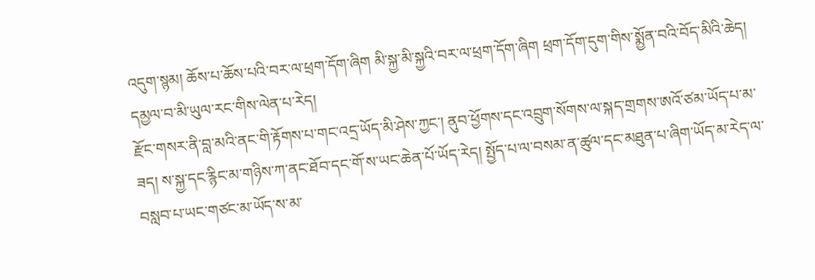འདུག་སྙམ། ཆོས་པ་ཆོས་པའི་བར་ལ་ཕྲག་དོག་ཞིག མི་སྐྱ་མི་སྐྱའི་བར་ལ་ཕྲག་དོག་ཞིག ཕྲག་དོག་དུག་གིས་སྨྱོན་བའི་བོད་མིའི་ཆེད། དམྱལ་བ་མི་ཡུལ་རང་གིས་ལེན་པ་རེད།
རྫོང་གསར་ནི་བླ་མའི་ནང་གི་རྟོགས་པ་གང་འདྲ་ཡོད་མི་ཤེས་ཀྱང་། ནུབ་ཕྱོགས་དང་འབྲུག་སོགས་ལ་སྐད་གྲགས་ཨའོ་ཙམ་ཡོད་པ་མ་ཟད། ས་སྐྱ་དང་རྙིང་མ་གཉིས་ཀ་ནང་ཐོབ་དང་གོ་ས་ཡང་ཆེན་པོ་ཡོད་རེད། སྤྱོད་པ་ལ་བསམ་ན་ཚུལ་དང་མཐུན་པ་ཞིག་ཡོད་མ་རེད་ལ་བསླབ་པ་ཡང་གཙང་མ་ཡོད་ས་མ་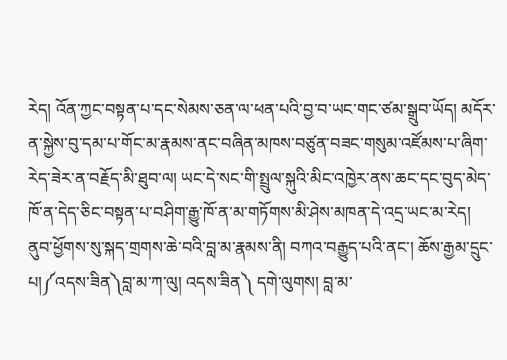རེད། འོན་ཀྱང་བསྟན་པ་དང་སེམས་ཅན་ལ་ཕན་པའི་བྱ་བ་ཡང་གང་ཙམ་སྒྲུབ་ཡོད། མདོར་ན་སྐྱེས་བུ་དམ་པ་གོང་མ་རྣམས་ནང་བཞིན་མཁས་བཙུན་བཟང་གསུམ་འཛོམས་པ་ཞིག་རེད་ཟེར་ན་བརྗོད་མི་ཐུབ་ལ། ཡང་དེ་སང་གི་སྤྲུལ་སྐུའི་མིང་འཁྱེར་ནས་ཆང་དང་བུད་མེད་ཁོ་ན་དེད་ཅིང་བསྟན་པ་བཤིག་རྒྱུ་ཁོ་ན་མ་གཏོགས་མི་ཤེས་མཁན་དེ་འདྲ་ཡང་མ་རེད།
ནུབ་ཕྱོགས་སུ་སྐད་གྲགས་ཆེ་བའི་བླ་མ་རྣམས་ནི། བཀའ་བརྒྱུད་པའི་ནང་། ཆོས་རྒྱམ་དྲུང་པ།༼འདས་ཟིན༽བླ་མ་ཀ་ལུ། འདས་ཟིན༽ དགེ་ལུགས། བླ་མ་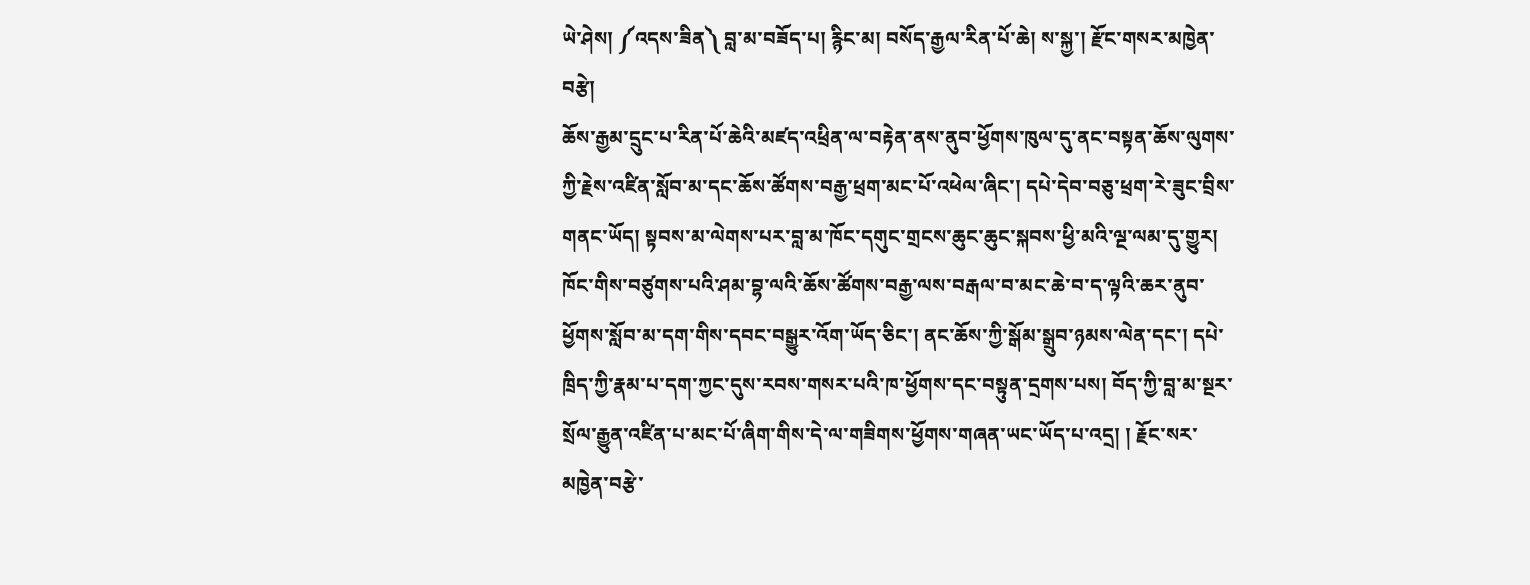ཡེ་ཤེས། ༼འདས་ཟིན༽ བླ་མ་བཟོད་པ། རྙིང་མ། བསོད་རྒྱལ་རིན་པོ་ཆེ། ས་སྐྱ་། རྫོང་གསར་མཁྱེན་བརྩེ།
ཆོས་རྒྱམ་དྲུང་པ་རིན་པོ་ཆེའི་མཛད་འཕྲིན་ལ་བརྟེན་ནས་ནུབ་ཕྱོགས་ཁུལ་དུ་ནང་བསྟན་ཆོས་ལུགས་ཀྱི་རྗེས་འཛིན་སློབ་མ་དང་ཆོས་ཚོགས་བརྒྱ་ཕྲག་མང་པོ་འཕེལ་ཞིང་། དཔེ་དེབ་བཅུ་ཕྲག་རེ་ཟུང་བྲིས་གནང་ཡོད། སྟབས་མ་ལེགས་པར་བླ་མ་ཁོང་དགུང་གྲངས་ཆུང་ཆུང་སྐབས་ཕྱི་མའི་ལྔ་ལམ་དུ་གྱུར། ཁོང་གིས་བཙུགས་པའི་ཤམ་བྷ་ལའི་ཆོས་ཚོགས་བརྒྱ་ལས་བརྒལ་བ་མང་ཆེ་བ་ད་ལྟའི་ཆར་ནུབ་ཕྱོགས་སློབ་མ་དག་གིས་དབང་བསྒྱུར་འོག་ཡོད་ཅིང་། ནང་ཆོས་ཀྱི་སྒོམ་སྒྲུབ་ཉམས་ལེན་དང་། དཔེ་ཁྲིད་ཀྱི་རྣམ་པ་དག་ཀྱང་དུས་རབས་གསར་པའི་ཁ་ཕྱོགས་དང་བསྟུན་དྲགས་པས། བོད་ཀྱི་བླ་མ་སྔར་སྲོལ་རྒྱུན་འཛིན་པ་མང་པོ་ཞིག་གིས་དེ་ལ་གཟིགས་ཕྱོགས་གཞན་ཡང་ཡོད་པ་འདྲ། ། རྗོང་སར་མཁྱེན་བརྩེ་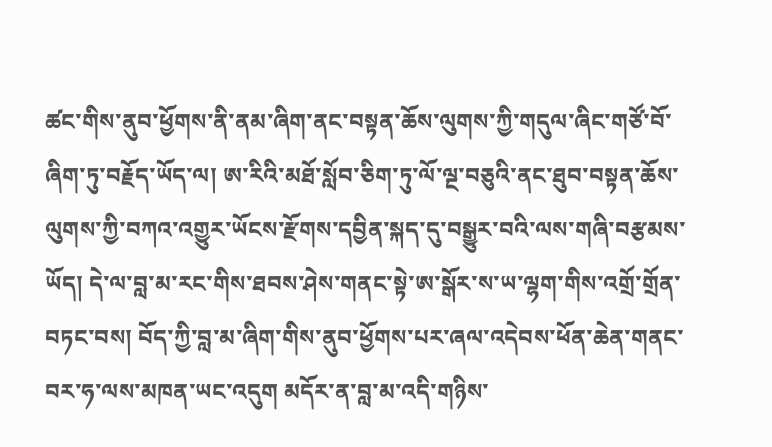ཚང་གིས་ནུབ་ཕྱོགས་ནི་ནམ་ཞིག་ནང་བསྟན་ཆོས་ལུགས་ཀྱི་གདུལ་ཞིང་གཙོ་བོ་ཞིག་ཏུ་བརྗོད་ཡོད་ལ། ཨ་རིའི་མཐོ་སློབ་ཅིག་ཏུ་ལོ་ལྔ་བཅུའི་ནང་ཐུབ་བསྟན་ཆོས་ལུགས་ཀྱི་བཀའ་འགྱུར་ཡོངས་རྫོགས་དབྱིན་སྐད་དུ་བསྒྱུར་བའི་ལས་གཞི་བརྩམས་ཡོད། དེ་ལ་བླ་མ་རང་གིས་ཐབས་ཤེས་གནང་སྟེ་ཨ་སྒོར་ས་ཡ་ལྷག་གིས་འགྲོ་གྲོན་བཏང་བས། བོད་ཀྱི་བླ་མ་ཞིག་གིས་ནུབ་ཕྱོགས་པར་ཞལ་འདེབས་ཕོན་ཆེན་གནང་བར་ཧ་ལས་མཁན་ཡང་འདུག མདོར་ན་བླ་མ་འདི་གཉིས་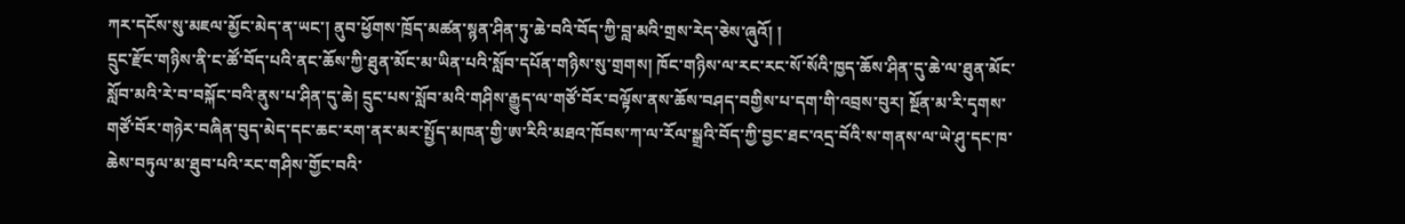ཀར་དངོས་སུ་མཇལ་མྱོང་མེད་ན་ཡང་། ནུབ་ཕྱོགས་ཁྲོད་མཚན་སྙན་ཤིན་ཏུ་ཆེ་བའི་བོད་ཀྱི་བླ་མའི་གྲས་རེད་ཅེས་ཞུའོ། །
དྲུང་རྫོང་གཉིས་ནི་ང་ཚོ་བོད་པའི་ནང་ཆོས་ཀྱི་ཐུན་མོང་མ་ཡིན་པའི་སློབ་དཔོན་གཉིས་སུ་གྲགས། ཁོང་གཉིས་ལ་རང་རང་སོ་སོའི་ཁྱད་ཆོས་ཤིན་དུ་ཆེ་ལ་ཐུན་མོང་སློབ་མའི་རེ་བ་བསྐོང་བའི་ནུས་པ་ཤིན་དུ་ཆེ། དྲུང་པས་སློབ་མའི་གཤིས་རྒྱུད་ལ་གཙོ་བོར་བལྟོས་ནས་ཆོས་བཤད་བགྱིས་པ་དག་གི་འབྲས་བུར། སྔོན་མ་རི་དྭགས་གཙོ་བོར་གཉེར་བཞིན་བུད་མེད་དང་ཆང་རག་ནར་མར་སྤྱོད་མཁན་གྱི་ཨ་རིའི་མཐའ་ཁོབས་ཀ་ལ་རོལ་སྒྲའི་བོད་ཀྱི་བྱང་ཐང་འདྲ་བོའི་ས་གནས་ལ་ཡེ་ཤུ་དང་ཁ་ཆེས་བཏུལ་མ་ཐུབ་པའི་རང་གཤིས་གྱོང་བའི་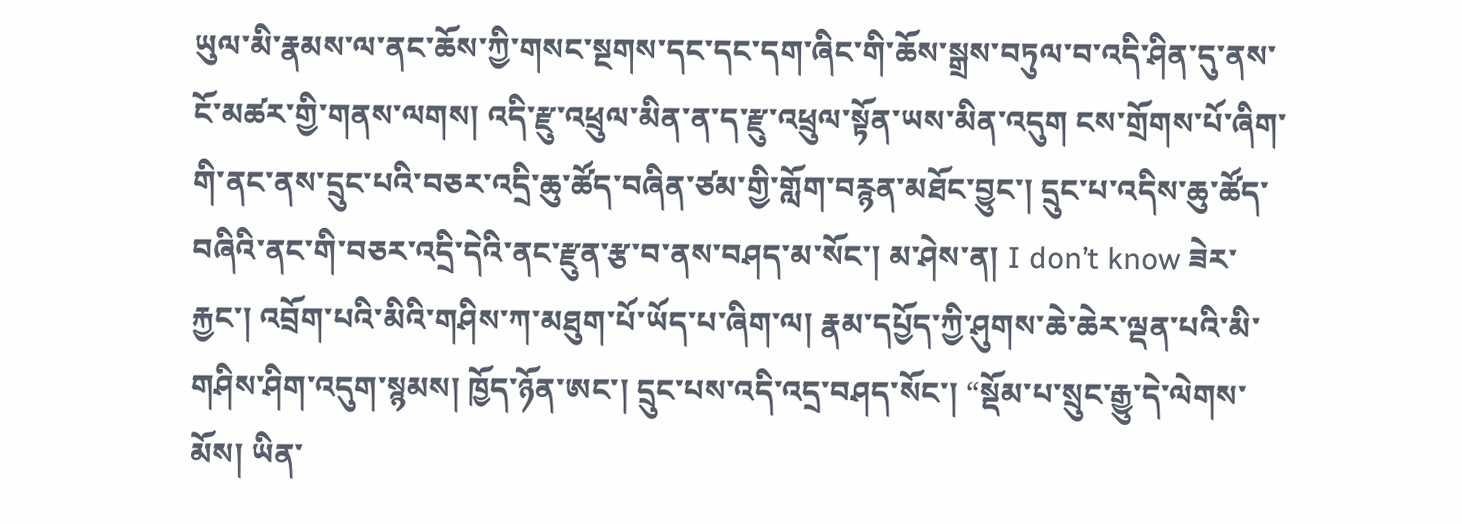ཡུལ་མི་རྣམས་ལ་ནང་ཆོས་ཀྱི་གསང་སྔགས་དང་དང་དག་ཞིང་གི་ཆོས་སྒྲས་བཏུལ་བ་འདི་ཤིན་དུ་ནས་ངོ་མཚར་གྱི་གནས་ལགས། འདི་རྫུ་འཕྲུལ་མིན་ན་ད་རྫུ་འཕྲུལ་སྟོན་ཡས་མིན་འདུག ངས་གྲོགས་པོ་ཞིག་གི་ནང་ནས་དྲུང་པའི་བཅར་འདྲི་ཆུ་ཚོད་བཞིན་ཙམ་གྱི་གློག་བརྙན་མཐོང་བྱུང་། དྲུང་པ་འདིས་ཆུ་ཚོད་བཞིའི་ནང་གི་བཅར་འདྲི་དེའི་ནང་རྫུན་རྩ་བ་ནས་བཤད་མ་སོང་། མ་ཤེས་ན། I don’t know ཟེར་རྐྱང་། འབྲོག་པའི་མིའི་གཤིས་ཀ་མཐུག་པོ་ཡོད་པ་ཞིག་ལ། རྣམ་དཔྱོད་ཀྱི་ཤུགས་ཆེ་ཆེར་ལྡན་པའི་མི་གཤིས་ཤིག་འདུག་སྙམས། ཁྱོད་ཉོན་ཨང་། དྲུང་པས་འདི་འདྲ་བཤད་སོང་། “སྡོམ་པ་སྲུང་རྒྱུ་དེ་ལེགས་མོས། ཡིན་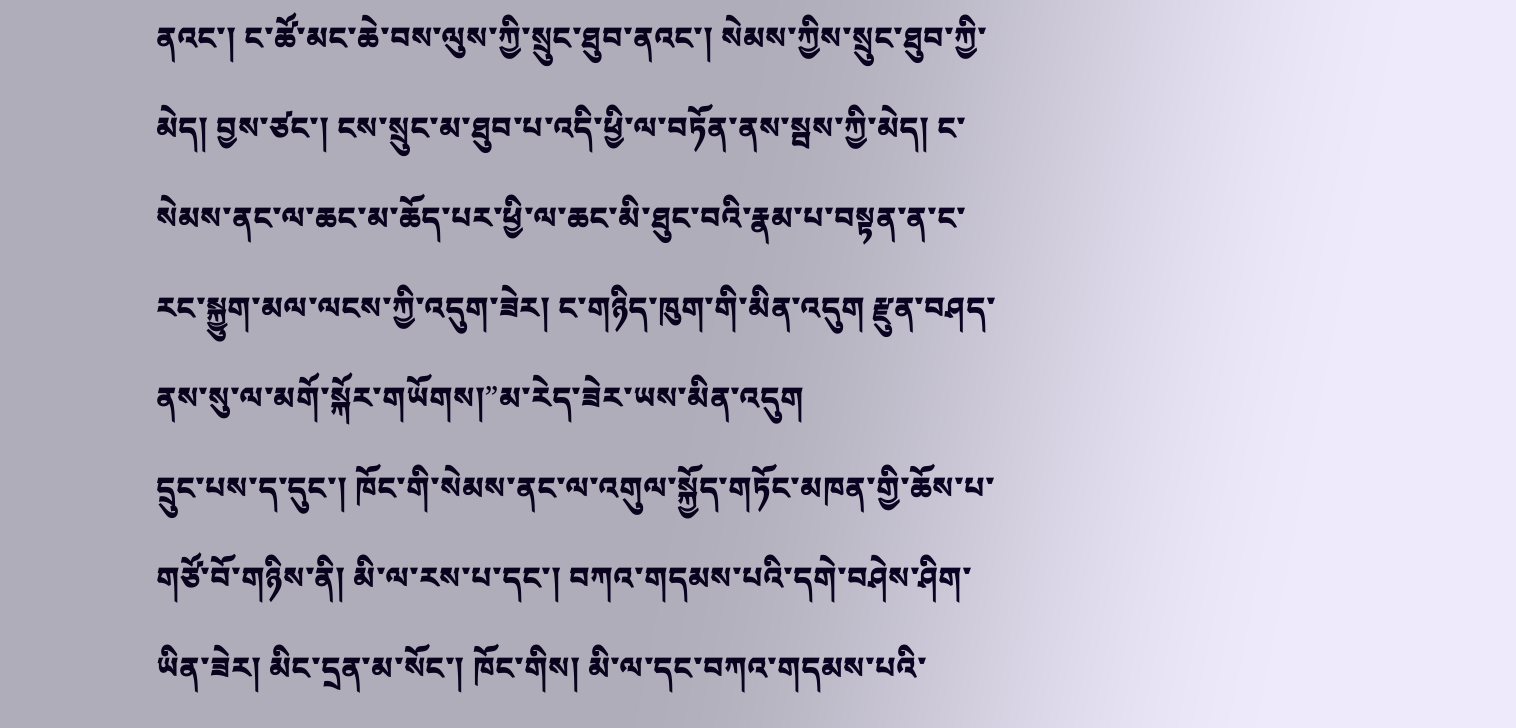ནའང་། ང་ཚོ་མང་ཆེ་བས་ལུས་ཀྱི་སྲུང་ཐུབ་ནའང་། སེམས་ཀྱིས་སྲུང་ཐུབ་ཀྱི་མེད། བྱས་ཙང་། ངས་སྲུང་མ་ཐུབ་པ་འདི་ཕྱི་ལ་བཏོན་ནས་སྦས་ཀྱི་མེད། ང་སེམས་ནང་ལ་ཆང་མ་ཆོད་པར་ཕྱི་ལ་ཆང་མི་ཐུང་བའི་རྣམ་པ་བསྟན་ན་ང་རང་སྐྱུག་མལ་ལངས་ཀྱི་འདུག་ཟེར། ང་གཉིད་ཁུག་གི་མིན་འདུག རྫུན་བཤད་ནས་སུ་ལ་མགོ་སྐོར་གཡོགས།”མ་རེད་ཟེར་ཡས་མིན་འདུག
དྲུང་པས་ད་དུང་། ཁོང་གི་སེམས་ནང་ལ་འགུལ་སྐྱོད་གཏོང་མཁན་གྱི་ཆོས་པ་གཙོ་བོ་གཉིས་ནི། མི་ལ་རས་པ་དང་། བཀའ་གདམས་པའི་དགེ་བཤེས་ཤིག་ཡིན་ཟེར། མིང་དྲན་མ་སོང་། ཁོང་གིས། མི་ལ་དང་བཀའ་གདམས་པའི་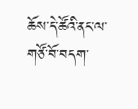ཆོས་དེ་ཚོའི་ནང་ལ་གཙོ་བོ་བདག་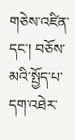གཅེས་འཛིན་དང་། བཅོས་མའི་སྤྱོད་པ་དག་འཐེར་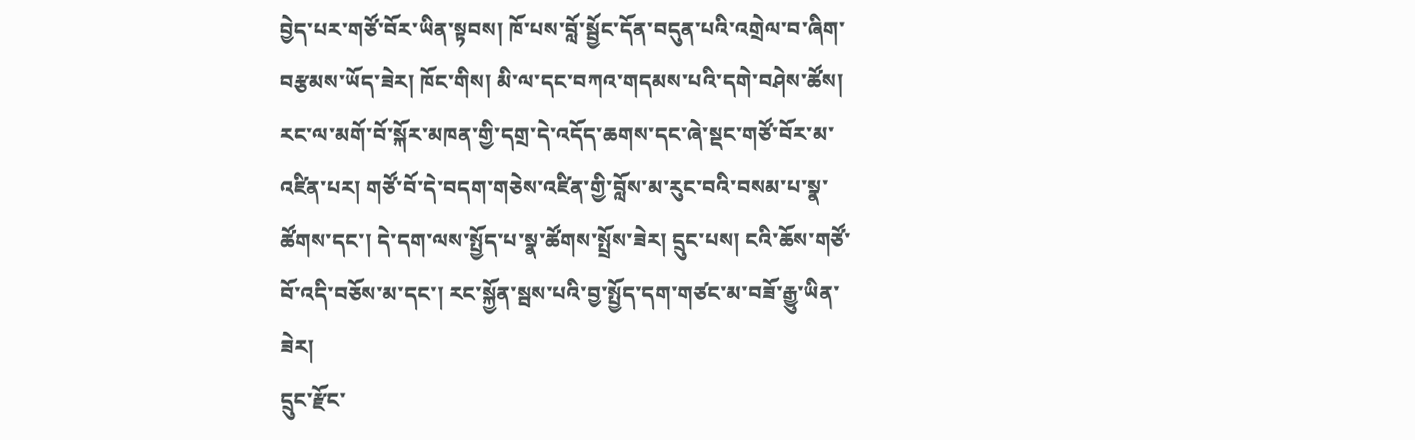བྱེད་པར་གཙོ་བོར་ཡིན་སྟབས། ཁོ་པས་བློ་སྦྱོང་དོན་བདུན་པའི་འགྲེལ་བ་ཞིག་བརྩམས་ཡོད་ཟེར། ཁོང་གིས། མི་ལ་དང་བཀའ་གདམས་པའི་དགེ་བཤེས་ཚོས། རང་ལ་མགོ་བོ་སྐོར་མཁན་གྱི་དགྲ་དེ་འདོད་ཆགས་དང་ཞེ་སྡང་གཙོ་བོར་མ་འཛིན་པར། གཙོ་བོ་དེ་བདག་གཅེས་འཛིན་གྱི་བློས་མ་རུང་བའི་བསམ་པ་སྣ་ཚོགས་དང་། དེ་དག་ལས་སྤྱོད་པ་སྣ་ཚོགས་སྤྲོས་ཟེར། དྲུང་པས། ངའི་ཆོས་གཙོ་བོ་འདི་བཅོས་མ་དང་། རང་སྐྱོན་སྦས་པའི་བྱ་སྤྱོད་དག་གཙང་མ་བཟོ་རྒྱུ་ཡིན་ཟེར།
དྲུང་རྫོང་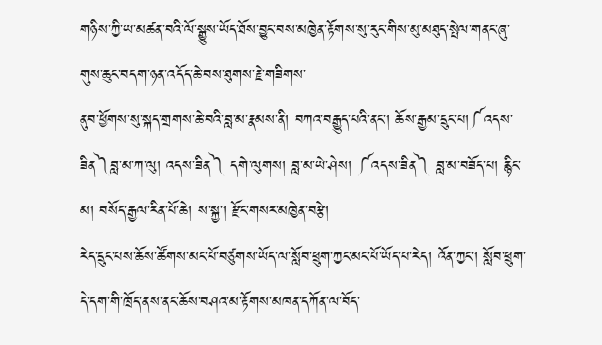གཉིས་ཀྱི་ཡ་མཚན་བའི་ལོ་སྒྱུས་ཡོད་ཐོས་བྱུང་བས་མཁྱེན་རྟོགས་སུ་རུང་གིས་མུ་མཐུད་སྤེལ་གནང་ཞུ་ གུས་ཆུང་བདག་ཉན་འདོད་ཆེ་བས་ཐུགས་རྗེ་གཟིགས་
ནུབ་ཕྱོགས་སུ་སྐད་གྲགས་ཆེ་བའི་བླ་མ་རྣམས་ནི། བཀའ་བརྒྱུད་པའི་ནང་། ཆོས་རྒྱམ་དྲུང་པ།༼འདས་ཟིན༽བླ་མ་ཀ་ལུ། འདས་ཟིན༽ དགེ་ལུགས། བླ་མ་ཡེ་ཤེས། ༼འདས་ཟིན༽ བླ་མ་བཟོད་པ། རྙིང་མ། བསོད་རྒྱལ་རིན་པོ་ཆེ། ས་སྐྱ་། རྫོང་གསར་མཁྱེན་བརྩེ།
རེད་དྲུང་པས་ཆོས་ཚོགས་མང་པོ་བཙུགས་ཡོད་ལ་སློབ་ཕྲུག་ཀྱང་མང་པོ་ཡོད་པ་རེད། འོན་ཀྱང་། སློབ་ཕྲུག་དེ་དག་གི་ཁྲོད་ནས་ནང་ཆོས་བཤའ་མ་རྟོགས་མཁན་དཀོན་ལ་བོད་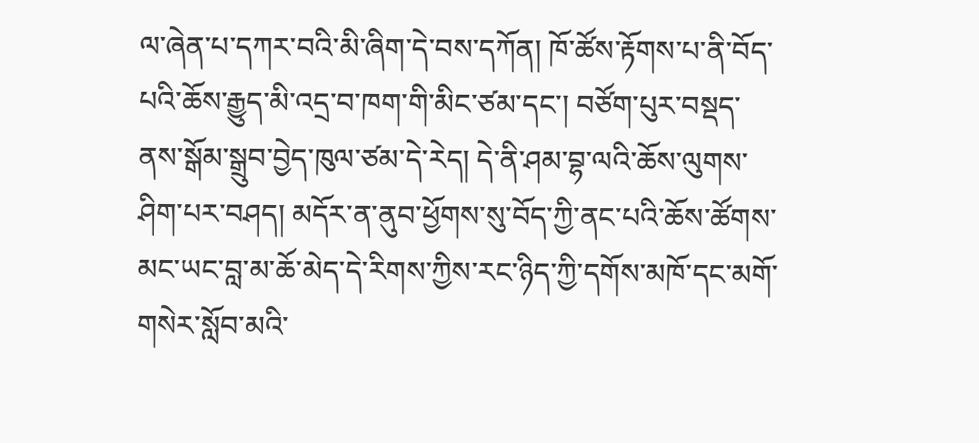ལ་ཞེན་པ་དཀར་བའི་མི་ཞིག་དེ་བས་དཀོན། ཁོ་ཚོས་རྟོགས་པ་ནི་བོད་པའི་ཆོས་རྒྱུད་མི་འདྲ་བ་ཁག་གི་མིང་ཙམ་དང་། བཙོག་པུར་བསྡད་ནས་སྒོམ་སྒྲུབ་བྱེད་ཁུལ་ཙམ་དེ་རེད། དེ་ནི་ཤམ་བྷ་ལའི་ཆོས་ལུགས་ཤིག་པར་བཤད། མདོར་ན་ནུབ་ཕྱོགས་སུ་བོད་ཀྱི་ནང་པའི་ཆོས་ཚོགས་མང་ཡང་བླ་མ་ཆོ་མེད་དེ་རིགས་ཀྱིས་རང་ཉིད་ཀྱི་དགོས་མཁོ་དང་མགོ་གསེར་སློབ་མའི་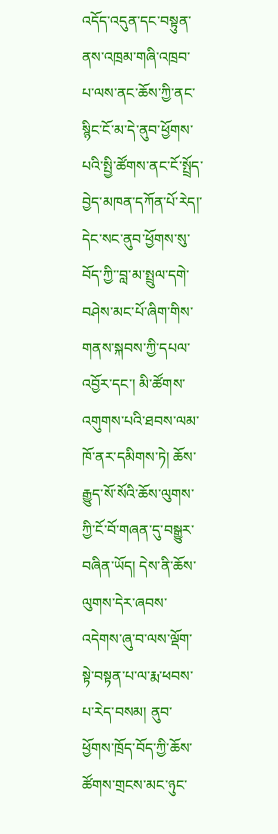འདོད་འདུན་དང་བསྟུན་ནས་འཁྲམ་གཞི་འཁྲབ་པ་ལས་ནང་ཆོས་ཀྱི་ནང་སྙིང་ངོ་མ་དེ་ནུབ་ཕྱོགས་པའི་སྤྱི་ཚོགས་ནང་ངོ་སྤྲོད་བྱེད་མཁན་དཀོན་པོ་རེད།་
དེང་སང་ནུབ་ཕྱོགས་སུ་བོད་ཀྱི་་བླ་མ་སྤྲུལ་དགེ་བཤེས་མང་པོ་ཞིག་གིས་གནས་སྐབས་ཀྱི་དཔལ་འབྱོར་དང་། མི་ཚོགས་འགུགས་པའི་ཐབས་ལམ་ཁོ་ནར་དམིགས་ཏེ། ཆོས་རྒྱུད་སོ་སོའི་ཆོས་ལུགས་ཀྱི་ངོ་བོ་གཞན་དུ་བསྒྱུར་བཞིན་ཡོད། དེས་ནི་ཆོས་ལུགས་དེར་ཞབས་འདེགས་ཞུ་བ་ལས་ལྡོག་སྟེ་བསྟན་པ་ལ་རྨ་ཕབས་པ་རེད་བསམ། ནུབ་ཕྱོགས་ཁྲོད་བོད་ཀྱི་ཆོས་ཚོགས་གྲངས་མང་ཉུང་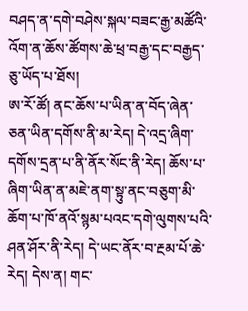བཤད་ན་དགེ་བཤེས་སྐལ་བཟང་རྒྱ་མཚོའི་འོག་ན་ཆོས་ཚོགས་ཆེ་ཕྲ་བརྒྱ་དང་བརྒྱད་ཅུ་ཡོད་པ་ཐོས།
ཨ་རོ་ཚོ། ནང་ཆོས་པ་ཡིན་ན་བོད་ཞེན་ཅན་ཡིན་དགོས་ནི་མ་རེད། དེ་འདྲ་ཞིག་དགོས་དྲན་པ་ནི་ནོར་སོང་ནི་རེད། ཆོས་པ་ཞིག་ཡིན་ན་མཇེ་ནག་སྟུ་ནང་བཅུག་མི་ཆོག་པ་ཁོ་ནའོ་སྙམ་པའང་དགེ་ལུགས་པའི་ཤན་ཤོར་ནི་རེད། དེ་ཡང་ནོར་བ་རྔམ་པོ་ཆེ་རེད། དེས་ན། གང་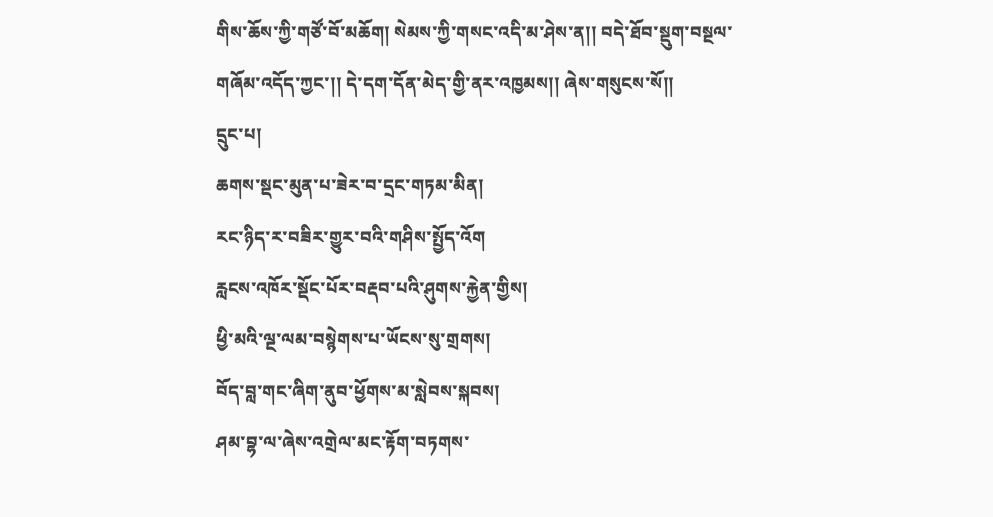གིས་ཆོས་ཀྱི་གཙོ་བོ་མཆོག། སེམས་ཀྱི་གསང་འདི་མ་ཤེས་ན།། བདེ་ཐོབ་སྡུག་བསྔལ་གཞོམ་འདོད་ཀྱང་།། དེ་དག་དོན་མེད་གྱི་ནར་འཁྱམས།། ཞེས་གསུངས་སོ།།
དྲུང་པ།
ཆགས་སྡང་མུན་པ་ཟེར་བ་དྲང་གཏམ་མིན།
རང་ཉིད་ར་བཟིར་གྱུར་བའི་གཤིས་སྤྱོད་འོག
རླངས་འཁོར་སྡོང་པོར་བརྡབ་པའི་ཤུགས་རྐྱེན་གྱིས།
ཕྱི་མའི་ལྔ་ལམ་བསྙེགས་པ་ཡོངས་སུ་གྲགས།
བོད་བླ་གང་ཞིག་ནུབ་ཕྱོགས་མ་སླེབས་སྐབས།
ཤམ་བྷ་ལ་ཞེས་འགྲེལ་མང་རྟོག་བཏགས་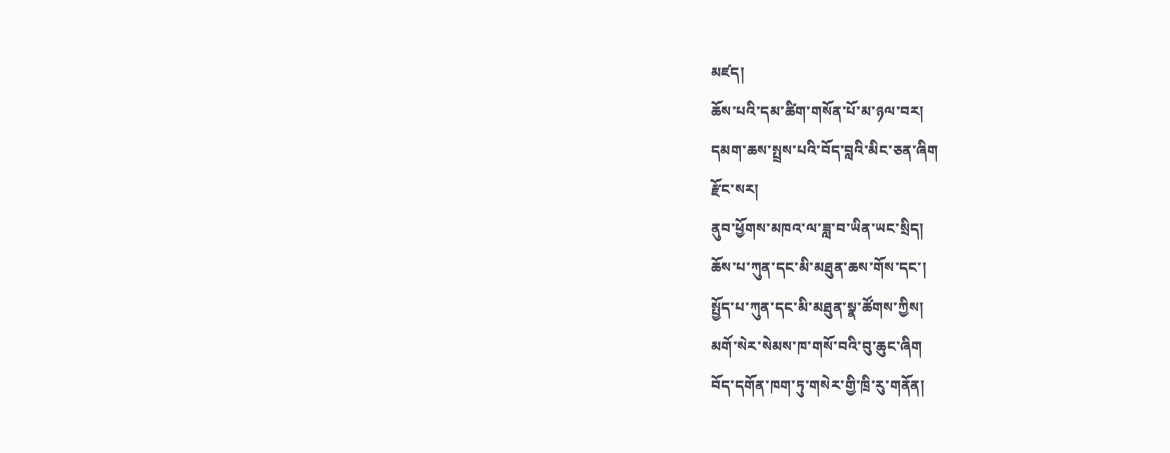མཛད།
ཆོས་པའི་དམ་ཚིག་གསོན་པོ་མ་ཉལ་བར།
དམག་ཆས་སྤྲས་པའི་བོད་བླའི་མིང་ཅན་ཞིག
རྫོང་སར།
ནུབ་ཕྱོགས་མཁའ་ལ་ཟླ་བ་ཡིན་ཡང་སྲིད།
ཆོས་པ་ཀུན་དང་མི་མཐུན་ཆས་གོས་དང་།
སྤྱོད་པ་ཀུན་དང་མི་མཐུན་སྣ་ཚོགས་ཀྱིས།
མགོ་སེར་སེམས་ཁ་གསོ་བའི་བུ་ཆུང་ཞིག
བོད་དགོན་ཁག་ཏུ་གསེར་གྱི་ཁྲི་རུ་གནོན།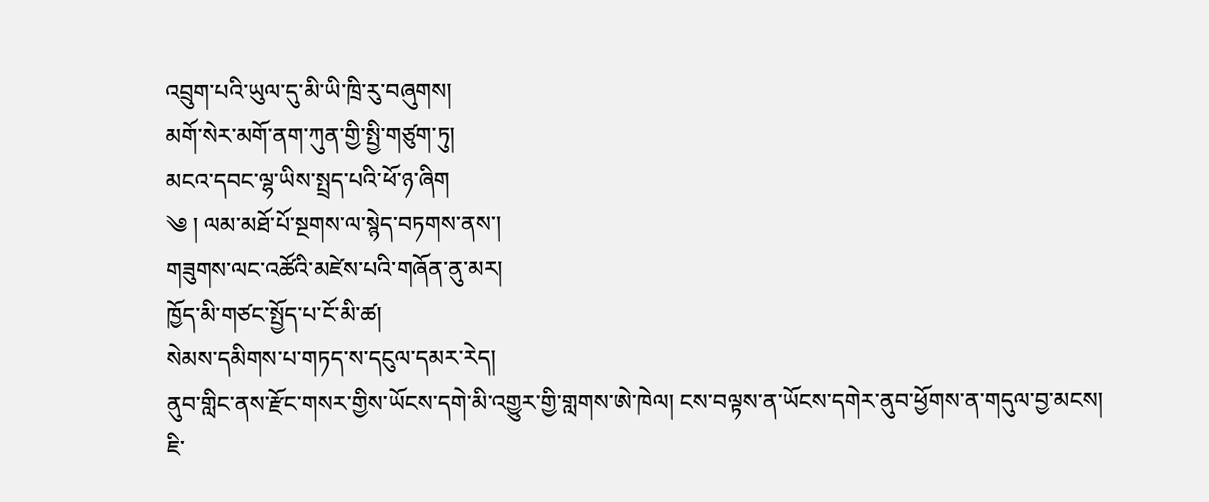འབྲུག་པའི་ཡུལ་དུ་མི་ཡི་ཁྲི་རུ་བཞུགས།
མགོ་སེར་མགོ་ནག་ཀུན་གྱི་སྤྱི་གཙུག་ཏུ།
མངའ་དབང་ལྷ་ཡིས་སྤྲད་པའི་ཕོ་ཉ་ཞིག
༄ ། ལམ་མཐོ་པོ་སྔགས་ལ་སྙེད་བཏགས་ནས་།
གཟུགས་ལང་འཚོའི་མཛེས་པའི་གཞོན་ནུ་མར།
ཁྱོད་མི་གཙང་སྤྱོད་པ་ངོ་མི་ཚ།
སེམས་དམིགས་པ་གཏད་ས་དངུལ་དམར་རེད།
ནུབ་གླིང་ནས་རྫོང་གསར་གྱིས་ཡོངས་དགེ་མི་འགྱུར་གྱི་གླགས་ཨེ་ཁེལ། ངས་བལྟས་ན་ཡོངས་དགེར་ནུབ་ཕྱོགས་ན་གདུལ་བྱ་མངས།
ཇི་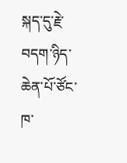སྐད་དུ་རྗེ་བདག་ཉིད་ཆེན་པོ་ཙོང་ཁ་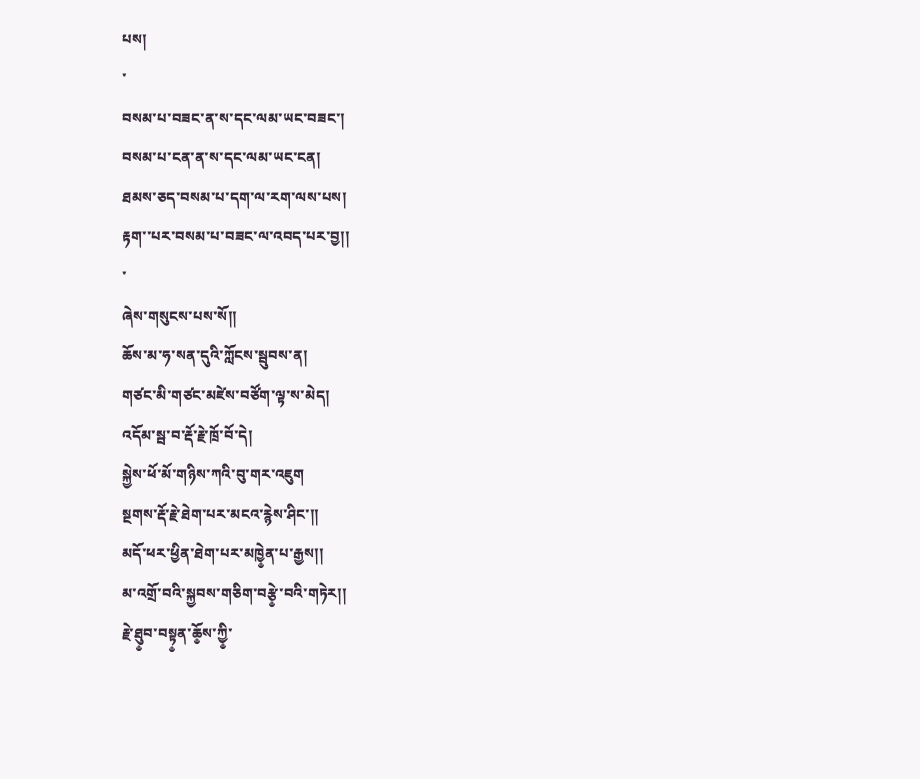པས།
་
བསམ་པ་བཟང་ན་ས་དང་ལམ་ཡང་བཟང་།
བསམ་པ་ངན་ན་ས་དང་ལམ་ཡང་ངན།
ཐམས་ཅད་བསམ་པ་དག་ལ་རག་ལས་པས།
རྟག་་པར་བསམ་པ་བཟང་ལ་འབད་པར་བྱ།།
་
ཞེས་གསུངས་པས་སོ།།
ཆོས་མ་ཧ་སན་དུའི་ཀློངས་སྦུབས་ན།
གཙང་མི་གཙང་མཛེས་བཙོག་ལྟ་ས་མེད།
འདོམ་སྦ་བ་རྡོ་རྗེ་ཁྲོ་བོ་དེ།
སྐྱེས་ཕོ་མོ་གཉིས་ཀའི་བུ་གར་འཇུག
སྔགས་རྡོ་རྗེ་ཐེག་པར་མངའ་རྙེས་ཤིང་།།
མདོ་ཕར་ཕྱིན་ཐེག་པར་མཁྱེ༵ན་པ་རྒྱས།།
མ་འགྲོ་བའི་སྐྱབས་གཅིག་བརྩེ༵་བའི་གཏེར།།
རྗེ་ཐུ༵བ་བསྟ༵ན་ཆོ༵ས་ཀྱི༵་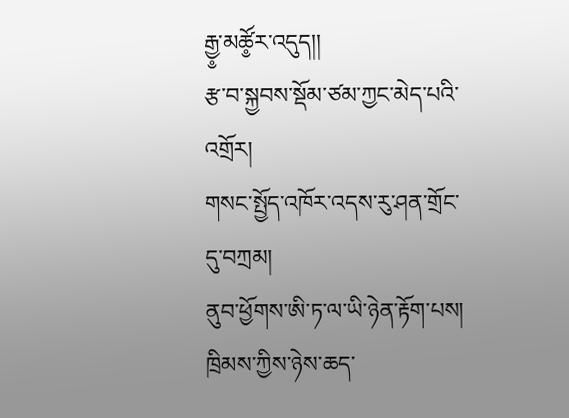རྒྱ༵་མཚོ༵ར་འདུད།།
རྩ་བ་སྐྱབས་སྡོམ་ཙམ་ཀྱང་མེད་པའི་འགྲོར།
གསང་སྤྱོད་འཁོར་འདས་རུ་ཤན་གྲོང་དུ་བཀྲམ།
ནུབ་ཕྱོགས་ཨི་ཏ་ལ་ཡི་ཉེན་རྟོག་པས།
ཁྲིམས་ཀྱིས་ཉེས་ཆད་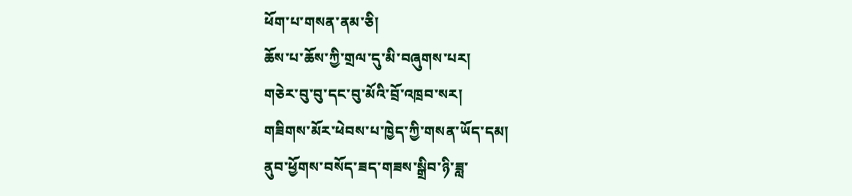ཕོག་པ་གསན་ནམ་ཅི།
ཆོས་པ་ཆོས་ཀྱི་གྲལ་དུ་མི་བཞུགས་པར།
གཅེར་བུ་བུ་དང་བུ་མོའི་བྲོ་འཁྲབ་སར།
གཟིགས་མོར་ཕེབས་པ་ཁྱེད་ཀྱི་གསན་ཡོད་དམ།
ནུབ་ཕྱོགས་བསོད་ཟད་གཟས་སྒྲིབ་ཉི་ཟླ་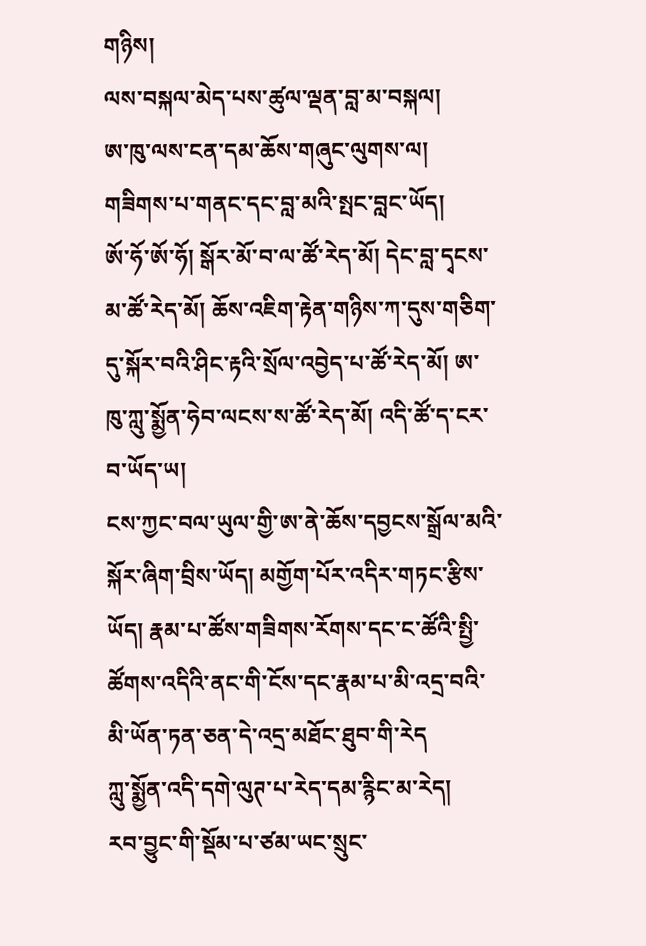གཉིས།
ལས་བསྐལ་མེད་པས་ཚུལ་ལྡན་བླ་མ་བསྐལ།
ཨ་ཁུ་ལས་ངན་དམ་ཆོས་གཞུང་ལུགས་ལ།
གཟིགས་པ་གནང་དང་བླ་མའི་སྤང་བླང་ཡོད།
ཨོ་ཧོ་ཨོ་ཧོ། སྒོར་མོ་བ་ལ་ཚོ་རེད་མོ། དེང་བླ་དྭངས་མ་ཚོ་རེད་མོ། ཆོས་འཇིག་རྟེན་གཉིས་ཀ་དུས་གཅིག་དུ་སྐོར་བའི་ཤིང་རྟའི་སྲོལ་འབྱེད་པ་ཚོ་རེད་མོ། ཨ་ཁུ་ཀླུ་སྨྱོན་ཧེབ་ལངས་ས་ཚོ་རེད་མོ། འདི་ཚོ་ད་ངར་བ་ཡོད་ཡ།
ངས་ཀྱང་བལ་ཡུལ་གྱི་ཨ་ནེ་ཆོས་དབྱངས་སྒྲོལ་མའི་སྐོར་ཞིག་བྲིས་ཡོད། མགྱོག་པོར་འདིར་གཏང་རྩིས་ཡོད། རྣམ་པ་ཚོས་གཟིགས་རོགས་དང་ང་ཚོའི་སྤྱི་ཚོགས་འདིའི་ནང་གི་ངོས་དང་རྣམ་པ་མི་འདྲ་བའི་མི་ཡོན་ཏན་ཅན་དེ་འདྲ་མཐོང་ཐུབ་གི་རེད
ཀླུ་སྨྱོན་འདི་དགེ་ལུཊ་པ་རེད་དམ་རྙིང་མ་རེད།
རབ་བྱུང་གི་སྡོམ་པ་ཙམ་ཡང་སྲུང་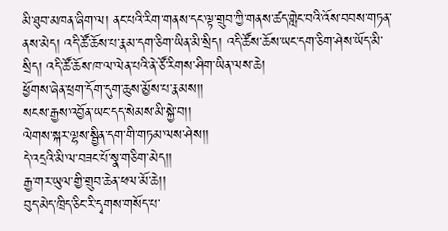མི་ཐུབ་མཁན་ཞིག་ལ། ནང་པའི་རིག་གནས་དང་ལྟ་གྲུབ་ཀྱི་གནས་ཚད་གླེང་བའི་འོས་བབས་གཏན་ནས་མེད། འདི་ཚོ་ཆོས་པ་རྣམ་དག་ཅིག་ཡིན་མི་སྲིད། འདི་ཚོས་ཆོས་ཡང་དག་ཅིག་ཤེས་ཡོད་མི་སྲིད། འདི་ཚོ་ཆོས་ཁ་ལ་ལེན་པའི་ནེ་ཙོ་རིགས་ཤིག་ཡིན་ལས་ཆེ།
ཕྱོགས་ཞེན་ཕྲག་དོག་དུག་ཆུས་མྱོས་པ་རྣམས།།
སངས་རྒྱས་འབྱོན་ཡང་དད་སེམས་མི་སྐྱེ་བ།།
ལེགས་སྐར་ལྷས་སྦྱིན་དག་གི་གཏམ་ལས་ཤེས།།
དེ་འདྲའི་མི་ལ་བཟང་པོ་སྣ་གཅིག་མེད།།
རྒྱ་གར་ཡུལ་གྱི་གྲུབ་ཆེན་ཕལ་མོ་ཆེ།།
བུད་མེད་ཁྲིད་ཅིང་རི་དྭགས་གསོད་པ་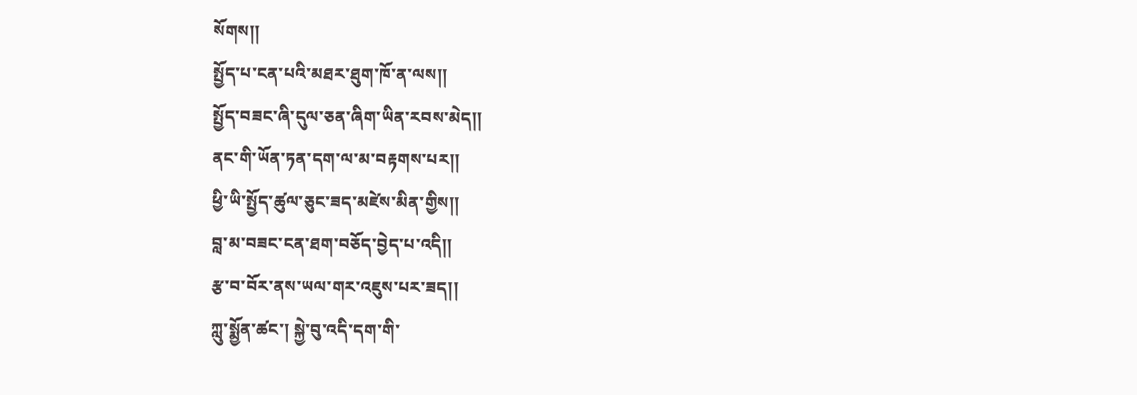སོགས།།
སྤྱོད་པ་ངན་པའི་མཐར་ཐུག་ཁོ་ན་ལས།།
སྤྱོད་བཟང་ཞི་དུལ་ཅན་ཞིག་ཡིན་རབས་མེད།།
ནང་གི་ཡོན་ཏན་དག་ལ་མ་བརྟགས་པར།།
ཕྱི་ཡི་སྤྱོད་ཚུལ་ཅུང་ཟད་མཛེས་མིན་གྱིས།།
བླ་མ་བཟང་ངན་ཐག་བཅོད་བྱེད་པ་འདི།།
རྩ་བ་བོར་ནས་ཡལ་གར་འཇུས་པར་ཟད།།
ཀླུ་སྨྱོན་ཚང་། སྐྱེ་བུ་འདི་དག་གི་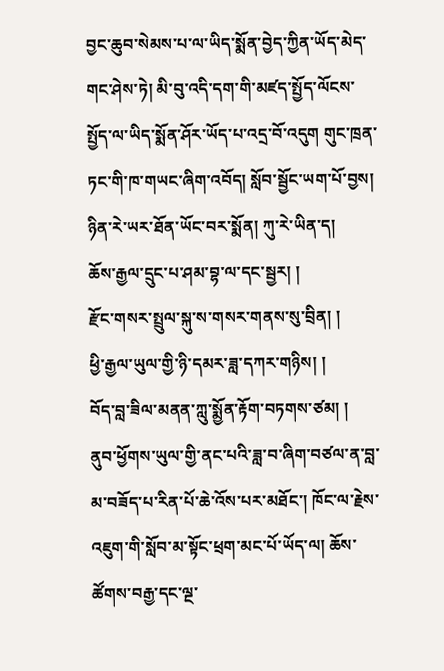བྱང་ཆུབ་སེམས་པ་ལ་ཡིད་སྨོན་བྱེད་ཀྱིན་ཡོད་མེད་གང་ཤེས་ཏེ། མི་བུ་འདི་དག་གི་མཛད་སྤྱོད་ལོངས་སྤྱོད་ལ་ཡིད་སྨོན་ཤོར་ཡོད་པ་འདྲ་བོ་འདུག གུང་ཁྲན་ཏང་གི་ཁ་གཡང་ཞིག་འབོད། སློབ་སྦྱོང་ཡག་པོ་བྱས། ཉིན་རེ་ཡར་ཐོན་ཡོང་བར་སྨོན། ཀུ་རེ་ཡིན་ད།
ཆོས་རྒྱལ་དྲུང་པ་ཤམ་བྷ་ལ་དང་སྦྱར། །
རྫོང་གསར་སྤྲུལ་སྐུ་ས་གསར་གནས་སུ་བྲིན། །
ཕྱི་རྒྱལ་ཡུལ་གྱི་ཉི་དམར་ཟླ་དཀར་གཉིས། །
བོད་བླ་ཟིལ་མནན་ཀླུ་སྨྱོན་རྟོག་བཏགས་ཙམ། །
ནུབ་ཕྱོགས་ཡུལ་གྱི་ནང་པའི་ཟླ་བ་ཞིག་བཙལ་ན་བླ་མ་བཟོད་པ་རིན་པོ་ཆེ་འོས་པར་མཐོང་། ཁོང་ལ་རྗེས་འཇུག་གི་སློབ་མ་སྟོང་ཕྲག་མང་པོ་ཡོད་ལ། ཆོས་ཚོགས་བརྒྱ་དང་ལྔ་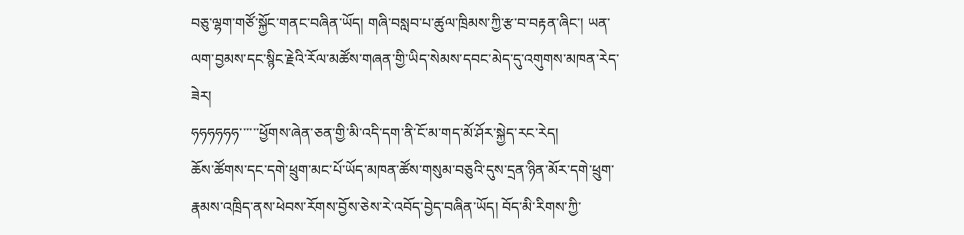བཅུ་ལྷག་གཙོ་སྐྱོང་གནང་བཞིན་ཡོད། གཞི་བསླབ་པ་ཚུལ་ཁྲིམས་ཀྱི་རྩ་བ་བརྟན་ཞིང་། ཡན་ལག་བྱམས་དང་སྙིང་རྗེའི་རོལ་མཚོས་གཞན་གྱི་ཡིད་སེམས་དབང་མེད་དུ་འགུགས་མཁན་རེད་ཟེར།
ཧཧཧཧཧཧ་་་་་་ཕྱོགས་ཞེན་ཅན་གྱི་མི་འདི་དག་ནི་ངོ་མ་གད་མོ་ཤོར་སྐྱེད་རང་རེད།
ཆོས་ཚོགས་དང་དགེ་ཕྲུག་མང་པོ་ཡོད་མཁན་ཚོས་གསུམ་བཅུའི་དུས་དྲན་ཉིན་མོར་དགེ་ཕྲུག་རྣམས་འཁྲིད་ནས་ཕེབས་རོགས་བྱོས་ཅེས་རེ་འབོད་བྱེད་བཞིན་ཡོད། བོད་མི་རིགས་ཀྱི་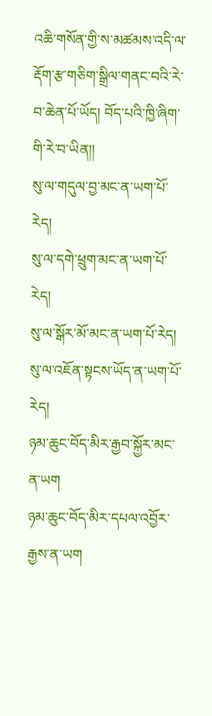འཆི་གསོན་གྱི་ས་མཚམས་འདི་ལ་རྡོག་རྩ་གཅིག་སྒྲིལ་གནང་བའི་རེ་བ་ཆེན་པོ་ཡོད། བོད་པའི་ཁྱི་ཞིག་གི་རེ་བ་ཡིན།།
སུ་ལ་གདུལ་བྱ་མང་ན་ཡག་པོ་རེད།
སུ་ལ་དགེ་ཕྲུག་མང་ན་ཡག་པོ་རེད།
སུ་ལ་སྒོར་མོ་མང་ན་ཡག་པོ་རེད།
སུ་ལ་འཇོན་སྟངས་ཡོད་ན་ཡག་པོ་རེད།
ཉམ་ཆུང་བོད་མིར་རྒྱབ་སྐྱོར་མང་ན་ཡག
ཉམ་ཆུང་བོད་མིར་དཔལ་འབྱོར་རྒྱས་ན་ཡག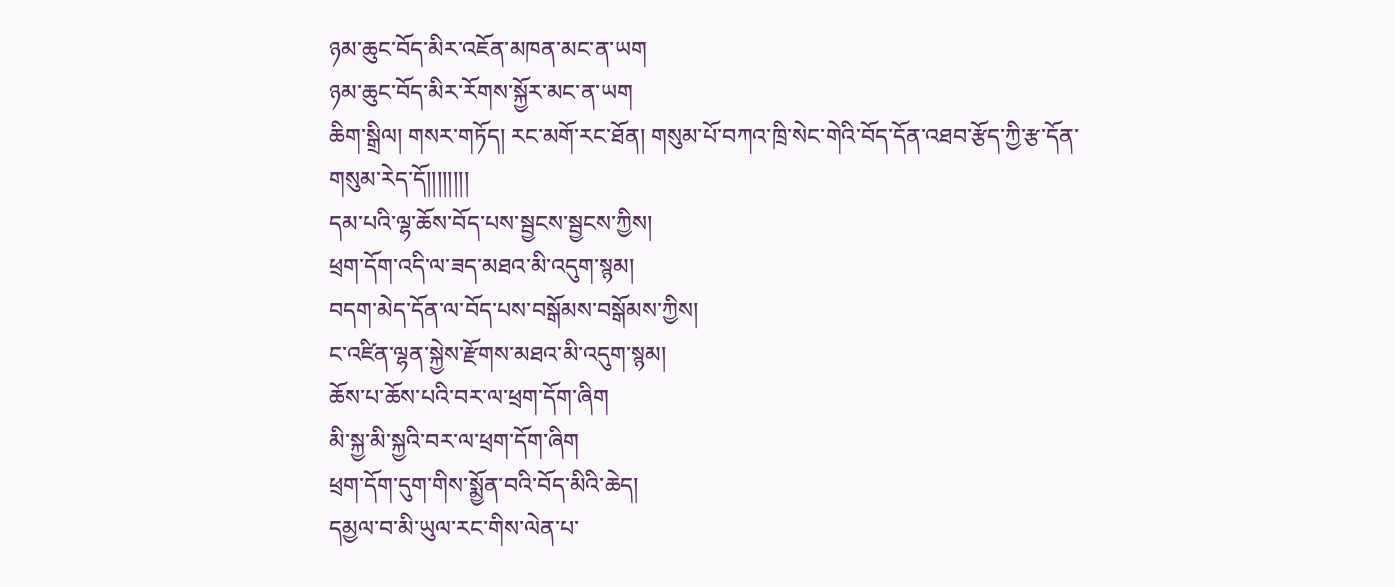ཉམ་ཆུང་བོད་མིར་འཇོན་མཁན་མང་ན་ཡག
ཉམ་ཆུང་བོད་མིར་རོགས་སྐྱོར་མང་ན་ཡག
ཆིག་སྒྲིལ། གསར་གཏོད། རང་མགོ་རང་ཐོན། གསུམ་པོ་བཀའ་ཁྲི་སེང་གེའི་བོད་དོན་འཐབ་རྩོད་ཀྱི་རྩ་དོན་གསུམ་རེད་དོ།།།།།།།།
དམ་པའི་ལྷ་ཆོས་བོད་པས་སྦྱངས་སྦྱངས་ཀྱིས།
ཕྲག་དོག་འདི་ལ་ཟད་མཐའ་མི་འདུག་སྙམ།
བདག་མེད་དོན་ལ་བོད་པས་བསྒོམས་བསྒོམས་ཀྱིས།
ང་འཛིན་ལྷན་སྐྱེས་རྫོགས་མཐའ་མི་འདུག་སྙམ།
ཆོས་པ་ཆོས་པའི་བར་ལ་ཕྲག་དོག་ཞིག
མི་སྐྱ་མི་སྐྱའི་བར་ལ་ཕྲག་དོག་ཞིག
ཕྲག་དོག་དུག་གིས་སྨྱོན་བའི་བོད་མིའི་ཆེད།
དམྱལ་བ་མི་ཡུལ་རང་གིས་ལེན་པ་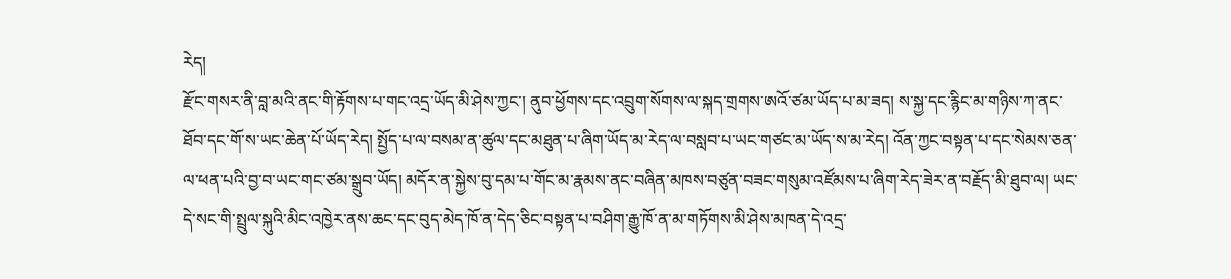རེད།
རྫོང་གསར་ནི་བླ་མའི་ནང་གི་རྟོགས་པ་གང་འདྲ་ཡོད་མི་ཤེས་ཀྱང་། ནུབ་ཕྱོགས་དང་འབྲུག་སོགས་ལ་སྐད་གྲགས་ཨའོ་ཙམ་ཡོད་པ་མ་ཟད། ས་སྐྱ་དང་རྙིང་མ་གཉིས་ཀ་ནང་ཐོབ་དང་གོ་ས་ཡང་ཆེན་པོ་ཡོད་རེད། སྤྱོད་པ་ལ་བསམ་ན་ཚུལ་དང་མཐུན་པ་ཞིག་ཡོད་མ་རེད་ལ་བསླབ་པ་ཡང་གཙང་མ་ཡོད་ས་མ་རེད། འོན་ཀྱང་བསྟན་པ་དང་སེམས་ཅན་ལ་ཕན་པའི་བྱ་བ་ཡང་གང་ཙམ་སྒྲུབ་ཡོད། མདོར་ན་སྐྱེས་བུ་དམ་པ་གོང་མ་རྣམས་ནང་བཞིན་མཁས་བཙུན་བཟང་གསུམ་འཛོམས་པ་ཞིག་རེད་ཟེར་ན་བརྗོད་མི་ཐུབ་ལ། ཡང་དེ་སང་གི་སྤྲུལ་སྐུའི་མིང་འཁྱེར་ནས་ཆང་དང་བུད་མེད་ཁོ་ན་དེད་ཅིང་བསྟན་པ་བཤིག་རྒྱུ་ཁོ་ན་མ་གཏོགས་མི་ཤེས་མཁན་དེ་འདྲ་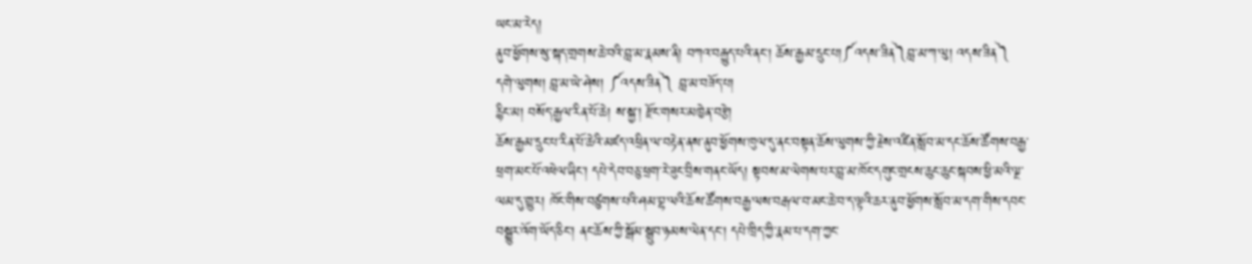ཡང་མ་རེད།
ནུབ་ཕྱོགས་སུ་སྐད་གྲགས་ཆེ་བའི་བླ་མ་རྣམས་ནི། བཀའ་བརྒྱུད་པའི་ནང་། ཆོས་རྒྱམ་དྲུང་པ།༼འདས་ཟིན༽བླ་མ་ཀ་ལུ། འདས་ཟིན༽
དགེ་ལུགས། བླ་མ་ཡེ་ཤེས། ༼འདས་ཟིན༽ བླ་མ་བཟོད་པ།
རྙིང་མ། བསོད་རྒྱལ་རིན་པོ་ཆེ། ས་སྐྱ་། རྫོང་གསར་མཁྱེན་བརྩེ།
ཆོས་རྒྱམ་དྲུང་པ་རིན་པོ་ཆེའི་མཛད་འཕྲིན་ལ་བརྟེན་ནས་ནུབ་ཕྱོགས་ཁུལ་དུ་ནང་བསྟན་ཆོས་ལུགས་ཀྱི་རྗེས་འཛིན་སློབ་མ་དང་ཆོས་ཚོགས་བརྒྱ་ཕྲག་མང་པོ་འཕེལ་ཞིང་། དཔེ་དེབ་བཅུ་ཕྲག་རེ་ཟུང་བྲིས་གནང་ཡོད། སྟབས་མ་ལེགས་པར་བླ་མ་ཁོང་དགུང་གྲངས་ཆུང་ཆུང་སྐབས་ཕྱི་མའི་ལྔ་ལམ་དུ་གྱུར། ཁོང་གིས་བཙུགས་པའི་ཤམ་བྷ་ལའི་ཆོས་ཚོགས་བརྒྱ་ལས་བརྒལ་བ་མང་ཆེ་བ་ད་ལྟའི་ཆར་ནུབ་ཕྱོགས་སློབ་མ་དག་གིས་དབང་བསྒྱུར་འོག་ཡོད་ཅིང་། ནང་ཆོས་ཀྱི་སྒོམ་སྒྲུབ་ཉམས་ལེན་དང་། དཔེ་ཁྲིད་ཀྱི་རྣམ་པ་དག་ཀྱང་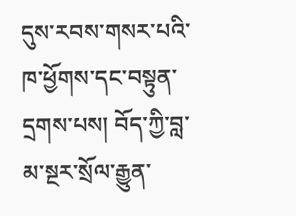དུས་རབས་གསར་པའི་ཁ་ཕྱོགས་དང་བསྟུན་དྲགས་པས། བོད་ཀྱི་བླ་མ་སྔར་སྲོལ་རྒྱུན་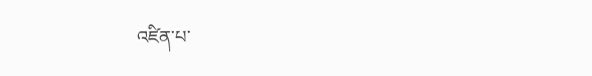འཛིན་པ་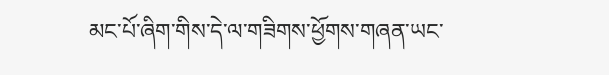མང་པོ་ཞིག་གིས་དེ་ལ་གཟིགས་ཕྱོགས་གཞན་ཡང་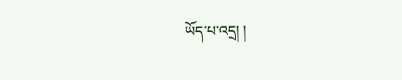ཡོད་པ་འདྲ། །